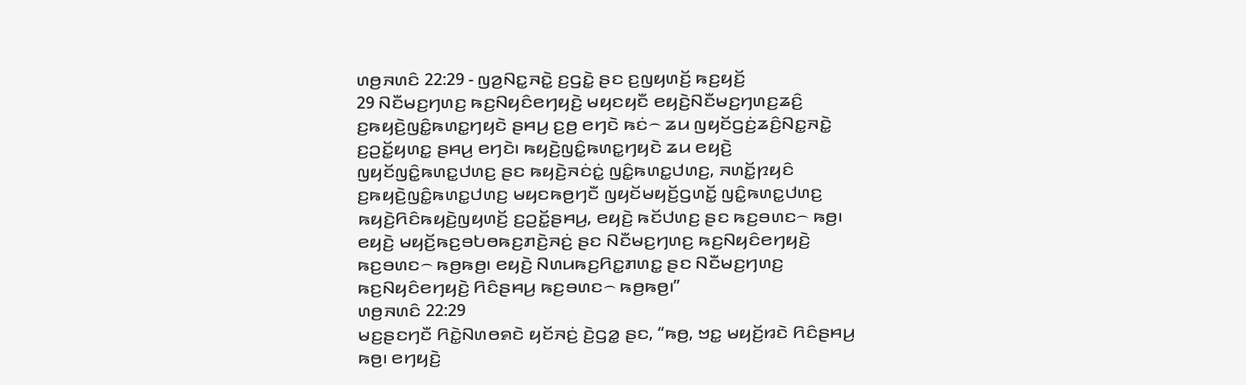ꤛꤥ꤬ꤏꤛꤢꤨ 22:29 - ꤜꤤ꤬ꤡꤢ꤭ꤏꤢꤧ꤭ ꤢ꤬ꤞꤢꤧ꤭ ꤔꤢ ꤢ꤬ꤜꤟꤛꤢꤩ꤬ ꤒꤢ꤬ꤟꤢꤩ꤬
29 ꤡꤢꤪꤗꤢ꤬ꤚꤛꤢ꤬ ꤒꤢ꤬ꤡꤟꤢꤨꤕꤚꤟꤢꤧ꤬ ꤗꤟꤢꤟꤢꤪ ꤕꤟꤢꤧ꤬ꤡꤢꤪꤗꤢ꤬ꤚꤛꤢ꤬ꤘꤢꤨ꤬ ꤢ꤬ꤒꤟꤢꤧ꤬ꤜꤢꤨ꤭ꤒꤛꤢ꤭ꤚꤟꤢꤧ ꤔꤌꤣ꤬ ꤢ꤬ꤥ꤬ ꤕꤚꤢꤧ ꤒꤢꤦ꤮ ꤘꤣ ꤜꤟꤢꤩꤞꤢꤦ꤬ꤘꤢꤨ꤬ꤡꤢ꤭ꤏꤢꤧ꤭ ꤢ꤬ꤑꤢꤩ꤭ꤟꤛꤢ꤭ ꤔꤌꤣ꤬ ꤕꤚꤢꤧ꤯ ꤒꤟꤢꤧ꤬ꤜꤢꤨ꤭ꤒꤛꤢ꤭ꤚꤟꤢꤧ ꤘꤣ ꤕꤟꤢꤧ꤬ ꤜꤟꤢꤩꤜꤢꤨ꤭ꤒꤛꤢ꤭ꤓꤛꤢ꤬ ꤔꤢ ꤒꤟꤢꤧ꤬ꤏꤢꤦꤢꤦ꤭ ꤜꤢꤨ꤭ꤒꤛꤢ꤭ꤓꤛꤢ꤬, ꤏꤛꤢꤩ꤭ꤐꤟꤢꤨ ꤢ꤬ꤒꤟꤢꤧ꤬ꤜꤢꤨ꤭ꤒꤛꤢ꤭ꤓꤛꤢ꤬ ꤗꤟꤢꤒꤥ꤬ꤚꤢꤪ ꤜꤟꤢꤩꤗꤟꤢꤩ꤬ꤞꤛꤢꤩ꤭ ꤜꤢꤨ꤭ꤒꤛꤢ꤭ꤓꤛꤢ꤬ ꤒꤟꤢꤧ꤬ꤖꤢꤨꤒꤟꤢꤧ꤬ꤜꤟꤛꤢꤩ꤬ ꤢ꤬ꤑꤢꤩ꤭ꤔꤌꤣ꤬, ꤕꤟꤢꤧ꤬ ꤒꤢꤩꤓꤛꤢ꤬ ꤔꤢ ꤒꤢ꤬ꤋꤛꤢ꤮ ꤒꤥ꤬꤯ ꤕꤟꤢꤧ꤬ ꤗꤟꤢꤩ꤬ꤒꤢ꤬ꤋꤝꤥꤒꤢ꤬ꤊꤢꤧ꤬ꤏꤢꤦ꤬ ꤔꤢ ꤡꤢꤪꤗꤢ꤬ꤚꤛꤢ꤬ ꤒꤢ꤬ꤡꤟꤢꤨꤕꤚꤟꤢꤧ꤬ ꤒꤢ꤬ꤋꤛꤢ꤮ ꤒꤥ꤬ꤒꤥ꤬꤯ ꤕꤟꤢꤧ꤬ ꤡꤛꤣꤒꤢ꤬ꤖꤢ꤭ꤊꤛꤢ꤭ ꤔꤢ ꤡꤢꤪꤗꤢ꤬ꤚꤛꤢ꤬ ꤒꤢ꤬ꤡꤟꤢꤨꤕꤚꤟꤢꤧ꤬ ꤖꤢꤨꤔꤌꤣ꤬ ꤒꤢ꤬ꤋꤛꤢ꤮ ꤒꤥ꤬ꤒꤥ꤬꤯”
ꤛꤥ꤬ꤏꤛꤢꤨ 22:29
ꤗꤢ꤬ꤔꤢꤚꤢꤪ ꤖꤢꤧ꤭ꤡꤛꤥꤎꤢꤧ ꤟꤢꤩꤏꤢꤦ꤬ ꤢꤧ꤬ꤞꤤ꤭ ꤔꤢ, “ꤒꤥ꤬, ꤠꤢ꤭ ꤗꤟꤢꤩ꤬ꤙꤢꤧ ꤖꤢꤨꤔꤌꤣ꤬ ꤒꤥ꤬꤯ ꤕꤚꤟꤢꤧ꤬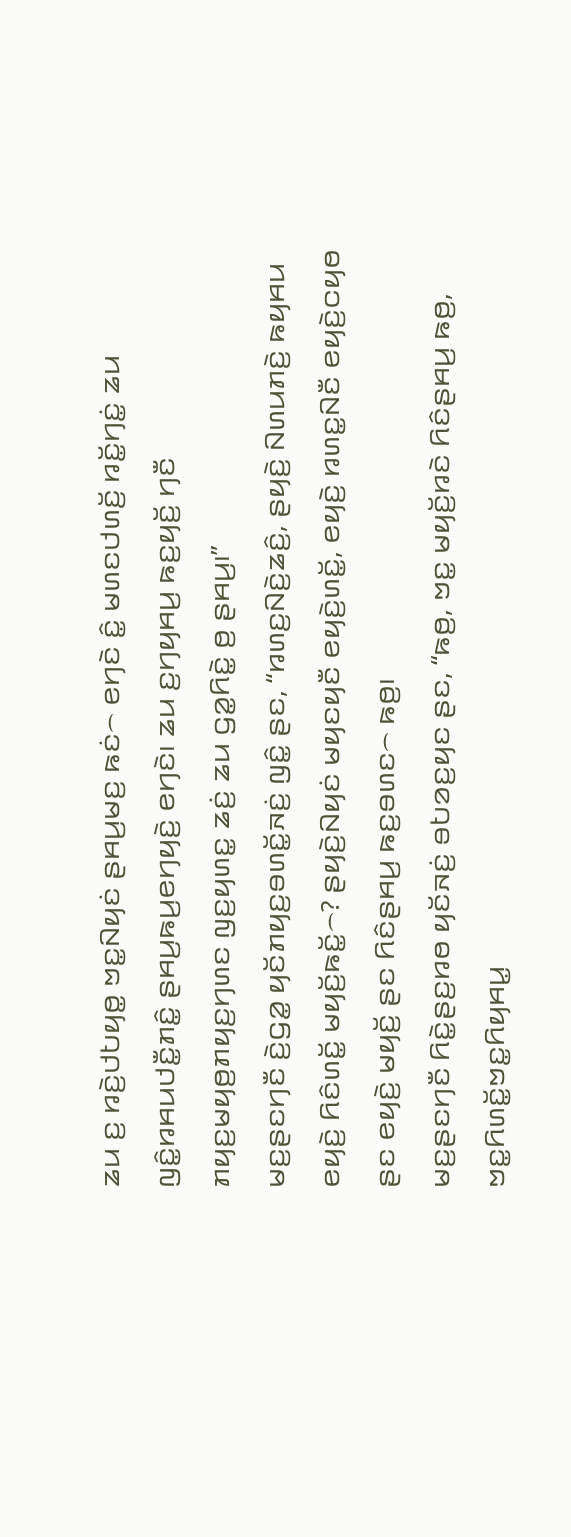ꤘꤣ ꤢ꤬ ꤙꤢꤧ꤬ꤓꤝꤟꤥ꤭ ꤠꤢ꤭ꤡꤟꤢꤦ ꤔꤌꤣ꤬ꤗꤢ꤬ ꤒꤢꤦ꤮ ꤕꤚꤢꤧ ꤢꤨ꤭ ꤗꤛꤢꤓꤛꤢꤩ꤬ ꤙꤢꤩ꤭ꤚꤢꤦ꤭ ꤘꤣ ꤜꤢꤨ꤭ꤙꤌꤣꤓꤢꤪ꤭ꤊꤢꤨ꤭ ꤔꤌꤣ꤬ꤒꤣ꤬ꤕꤚꤟꤢꤧ꤬ ꤕꤚꤢꤧ꤯ ꤘꤣ ꤢ꤬ꤚꤟꤌꤣ꤬ ꤒꤢ꤬ꤟꤢꤩ꤬ ꤚꤢꤪ ꤊꤟꤢ꤬ꤗꤟꤥ꤬ꤊꤟꤢ꤬ꤚꤛꤢ ꤜꤢ꤬ꤟꤛꤢ꤭ ꤘꤢꤦ꤬ ꤘꤣ ꤞꤤ꤭ꤖꤢꤧ꤭ ꤥ꤬ ꤔꤌꤣ꤬꤯”
ꤗꤢ꤬ꤔꤢꤚꤢꤪ ꤢꤧ꤬ꤞꤤ꤭ ꤟꤢꤩꤊꤟꤢ꤬ꤋꤛꤢꤩ꤭ꤏꤢꤦ꤬ ꤜꤢꤨ꤭ ꤔꤢ, “ꤙꤛꤢ꤬ꤡꤢꤧ꤬ꤘꤢꤨ꤬, ꤔꤟꤢꤧ꤬ ꤡꤛꤣꤊꤢꤧ꤬ ꤒꤟꤌꤣ ꤕꤟꤢꤧ꤬ ꤖꤢꤨꤛꤢꤩ꤭ ꤗꤟꤢꤩ꤬ꤒꤢꤩ꤭꤮? ꤔꤟꤢꤧ꤬ꤡꤟꤢꤦ ꤗꤟꤢꤟꤢꤪ ꤕꤟꤢꤧ꤬ꤛꤢꤩ꤭, ꤕꤟꤢꤧ꤬ ꤙꤛꤢ꤭ꤡꤢꤪ ꤕꤟꤢꤧ꤬ꤍꤟꤥ ꤔꤢ ꤕꤟꤢꤧ꤬ ꤗꤟꤢꤩ꤬ ꤔꤢ ꤖꤢꤨꤔꤌꤣ꤬ ꤒꤢ꤬ꤋꤛꤢ꤮ ꤒꤥ꤬꤯
ꤗꤢ꤬ꤔꤢꤚꤢꤪ ꤖꤢꤧ꤭ꤔꤢ꤬ꤙꤥ ꤟꤢꤩꤏꤢꤦ꤬ ꤋꤝꤤꤢ꤬ꤟꤢ ꤔꤢ, “ꤒꤥ꤬, ꤠꤢ꤭ ꤗꤟꤢꤩ꤬ꤙꤢꤧ ꤖꤢꤨꤔꤌꤣ꤬ ꤒꤥ꤬, ꤠꤢ꤭ꤖꤛꤢꤩ꤭ꤠꤢ꤭ꤖꤟꤌꤣ꤭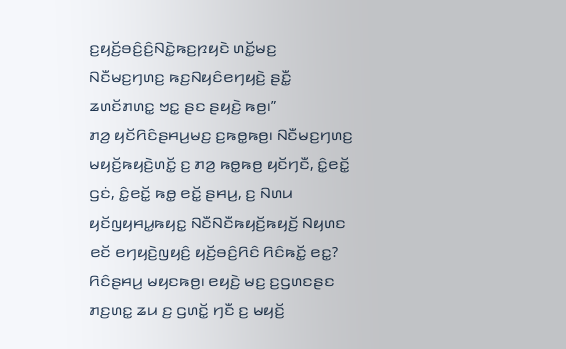ꤢ꤬ꤟꤢꤩ꤬ꤋꤢꤨ꤬ꤢꤨ꤬ꤡꤢꤧ꤭ꤒꤢ꤬ꤐꤟꤢꤧ ꤛꤢꤩ꤭ꤗꤢ꤬ ꤡꤢꤪꤗꤢ꤬ꤚꤛꤢ꤬ ꤒꤢ꤬ꤡꤟꤢꤨꤕꤚꤟꤢꤧ꤬ ꤔꤢꤪ꤭ ꤘꤛꤢꤩꤊꤛꤢ꤭ ꤠꤢ꤭ ꤔꤢ ꤔꤟꤢꤧ꤬ ꤒꤥ꤬꤯”
ꤊꤤ꤬ ꤟꤢꤩꤖꤢꤨꤔꤌꤣ꤬ꤗꤢ꤬ ꤢ꤬ꤒꤥ꤭ꤒꤥ꤬꤯ ꤡꤢꤪꤗꤢ꤬ꤚꤛꤢ꤬ ꤗꤟꤢꤩ꤬ꤒꤟꤢꤧ꤬ꤛꤢꤩ꤭ ꤢ꤬ ꤊꤤ꤬ ꤒꤥ꤭ꤒꤥ꤬ ꤟꤢꤩꤚꤢꤪ, ꤢꤨ꤭ꤕꤢꤩ꤭ ꤞꤢꤦ, ꤢꤨ꤭ꤕꤢꤩ꤭ ꤒꤥ꤭ ꤕꤢꤩ꤭ ꤔꤌꤣ꤬, ꤢ꤬ ꤡꤛꤣ ꤟꤢꤩꤜꤟꤌꤣ꤭ꤒꤟꤢ꤭ ꤡꤢꤪꤡꤢꤪꤒꤟꤢꤩ꤬ꤒꤟꤢꤩ꤬ ꤡꤟꤛꤢ ꤕꤢꤩ ꤕꤚꤟꤢꤧ꤬ꤜꤟꤢꤨ꤬ ꤟꤢꤩ꤬ꤋꤢꤨ꤬ꤖꤢꤨ ꤖꤢꤨꤒꤢꤩ꤭ ꤕꤢ꤭?
ꤖꤢꤨꤔꤌꤣ꤬ ꤗꤟꤢꤒꤥ꤬꤯ ꤕꤟꤢꤧ꤬ ꤗꤢ꤬ ꤢ꤬ꤞꤛꤢꤔꤢ ꤊꤢ꤬ꤛꤢ꤭ ꤘꤣ ꤢ꤬ ꤞꤛꤢꤩ꤭ ꤚꤢꤪ ꤢ꤬ ꤗꤟꤢꤩ꤬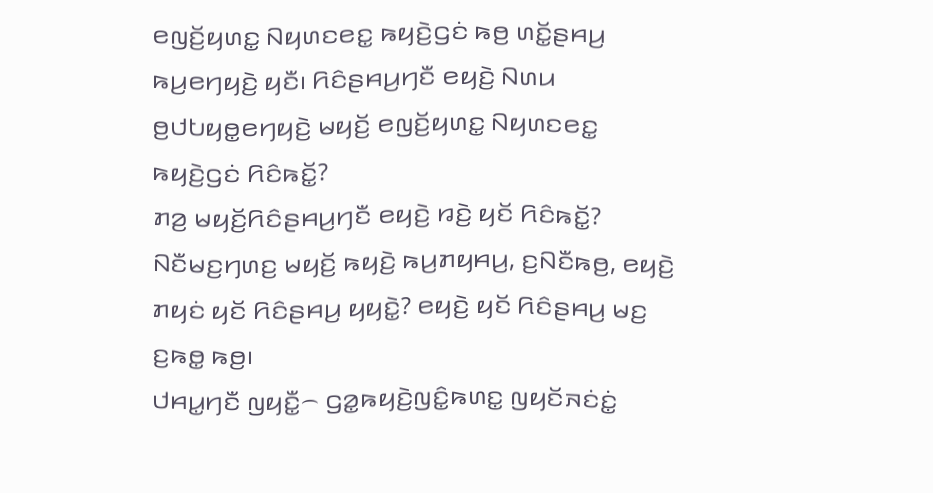ꤕꤜꤢꤩ꤬ꤟꤛꤢ꤭ ꤡꤟꤛꤢꤕꤢ꤭ ꤒꤟꤢꤧ꤬ꤞꤢꤦ ꤒꤥ꤬ ꤛꤢꤩ꤭ꤔꤌꤣ꤬ ꤒꤣ꤬ꤕꤚꤟꤢꤧ꤬ ꤟꤢꤪ꤯ ꤖꤢꤨꤔꤌꤣ꤬ꤚꤢꤪ ꤕꤟꤢꤧ꤬ ꤡꤛꤣ ꤥ꤬ꤓꤝꤟꤥ꤭ꤕꤚꤟꤢꤧ꤬ ꤗꤟꤢꤩ꤬ ꤕꤜꤢꤩ꤬ꤟꤛꤢ꤭ ꤡꤟꤛꤢꤕꤢ꤭ ꤒꤟꤢꤧ꤬ꤞꤢꤦ ꤖꤢꤨꤒꤢꤩ꤭?
ꤊꤤ꤬ ꤗꤟꤢꤩ꤬ꤖꤢꤨꤔꤌꤣ꤬ꤚꤢꤪ ꤕꤟꤢꤧ꤬ ꤙꤢꤧ꤬ ꤟꤢꤩ ꤖꤢꤨꤒꤢꤩ꤭? ꤡꤢꤪꤗꤢ꤬ꤚꤛꤢ꤬ ꤗꤟꤢꤩ꤬ ꤒꤟꤢꤧ꤬ ꤒꤣ꤬ꤊꤟꤌꤣ꤬, ꤢ꤬ꤡꤢꤪꤒꤥ꤬, ꤕꤟꤢꤧ꤬ ꤊꤟꤢꤦ ꤟꤢꤩ ꤖꤢꤨꤔꤌꤣ꤬ ꤟꤟꤢꤧ꤭? ꤕꤟꤢꤧ꤬ ꤟꤢꤩ ꤖꤢꤨꤔꤌꤣ꤬ ꤗꤢ꤬ ꤢ꤬ꤒꤥ꤭ ꤒꤥ꤬꤯
ꤓꤌꤣ꤭ꤚꤢꤪ ꤜꤟꤢꤪ꤭꤮ ꤞꤤ꤭ꤒꤟꤢꤧ꤬ꤜꤢꤨ꤭ꤒꤛꤢ꤭ ꤜꤟꤢꤩꤏꤢꤦꤢꤦ꤭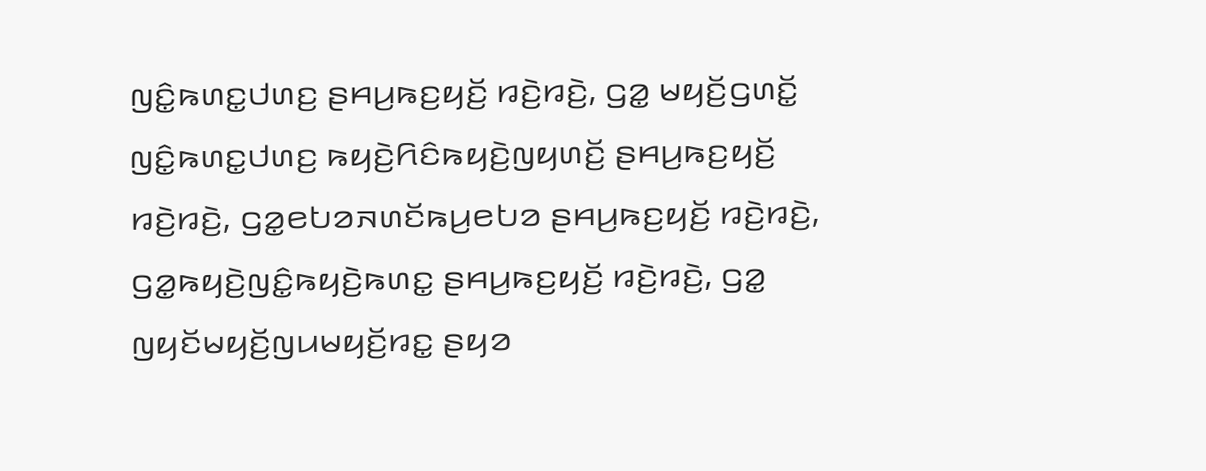ꤜꤢꤨ꤭ꤒꤛꤢ꤭ꤓꤛꤢ꤬ ꤔꤌꤣ꤬ꤒꤢ꤬ꤟꤢꤩ꤬ ꤙꤢꤧ꤬ꤙꤢꤧ꤬, ꤞꤤ꤭ ꤗꤟꤢꤩ꤬ꤞꤛꤢꤩ꤭ ꤜꤢꤨ꤭ꤒꤛꤢ꤭ꤓꤛꤢ꤬ ꤒꤟꤢꤧ꤬ꤖꤢꤨꤒꤟꤢꤧ꤬ꤜꤟꤛꤢꤩ꤬ ꤔꤌꤣ꤬ꤒꤢ꤬ꤟꤢꤩ꤬ ꤙꤢꤧ꤬ꤙꤢꤧ꤬, ꤞꤤ꤭ꤕꤝꤤꤏꤛꤢꤩꤒꤣ꤬ꤕꤝꤤ ꤔꤌꤣ꤬ꤒꤢ꤬ꤟꤢꤩ꤬ ꤙꤢꤧ꤬ꤙꤢꤧ꤬, ꤞꤤ꤭ꤒꤟꤢꤧ꤬ꤜꤢꤨ꤭ꤒꤟꤢꤧ꤬ꤒꤛꤢ꤭ ꤔꤌꤣ꤬ꤒꤢ꤬ꤟꤢꤩ꤬ ꤙꤢꤧ꤬ꤙꤢꤧ꤬, ꤞꤤ꤭ ꤜꤟꤢꤩꤗꤟꤢꤩ꤬ꤜꤣꤗꤟꤢꤩ꤬ꤙꤢ꤭ ꤔꤟꤤ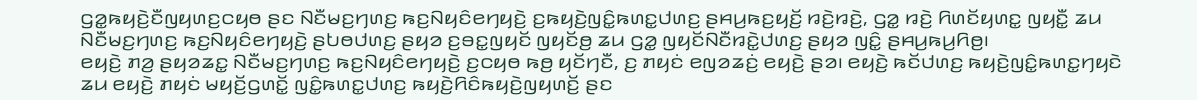ꤞꤤ꤭ꤒꤟꤢꤧ꤬ꤢꤪꤜꤟꤛꤢ꤬ꤍꤟꤥ ꤔꤢ ꤡꤢꤪꤗꤢ꤬ꤚꤛꤢ꤬ ꤒꤢ꤬ꤡꤟꤢꤨꤕꤚꤟꤢꤧ꤬ ꤢ꤬ꤒꤟꤢꤧ꤬ꤜꤢꤨ꤭ꤒꤛꤢ꤭ꤓꤛꤢ꤬ ꤔꤌꤣ꤬ꤒꤢ꤬ꤟꤢꤩ꤬ ꤙꤢꤧ꤬ꤙꤢꤧ꤬, ꤞꤤ꤭ ꤙꤢꤧ꤬ ꤖꤛꤢꤩꤟꤛꤢ꤭ ꤜꤟꤢꤪ꤭ ꤘꤣ ꤡꤢꤪꤗꤢ꤬ꤚꤛꤢ꤬ ꤒꤢ꤬ꤡꤟꤢꤨꤕꤚꤟꤢꤧ꤬ ꤔꤝꤥꤓꤛꤢ꤬ ꤔꤟꤤ ꤢ꤬ꤋꤢ꤭ꤜꤟꤢꤩ ꤜꤟꤢꤩꤥ꤬ ꤘꤣ ꤞꤤ꤭ ꤜꤟꤢꤩꤡꤢꤪꤙꤢꤧ꤭ꤓꤛꤢ꤬ ꤔꤟꤤ ꤜꤢꤨ꤭ ꤔꤌꤣ꤬ꤒꤣ꤬ꤖꤥ꤬꤯
ꤕꤟꤢꤧ꤬ ꤊꤤ꤬ ꤔꤟꤤꤘꤢ꤭ ꤡꤢꤪꤗꤢ꤬ꤚꤛꤢ꤬ ꤒꤢ꤬ꤡꤟꤢꤨꤕꤚꤟꤢꤧ꤬ ꤢ꤬ꤍꤟꤥ ꤒꤥ꤬ ꤟꤢꤩꤚꤢꤪ, ꤢ꤬ ꤊꤟꤢꤦ ꤕꤜꤤꤘꤢꤦ꤬ ꤕꤟꤢꤧ꤬ ꤔꤤ꤯ ꤕꤟꤢꤧ꤬ ꤒꤢꤩꤓꤛꤢ꤬ ꤒꤟꤢꤧ꤬ꤜꤢꤨ꤭ꤒꤛꤢ꤭ꤚꤟꤢꤧ ꤘꤣ ꤕꤟꤢꤧ꤬ ꤊꤟꤢꤦ ꤗꤟꤢꤩ꤬ꤞꤛꤢꤩ꤭ ꤜꤢꤨ꤭ꤒꤛꤢ꤭ꤓꤛꤢ꤬ ꤒꤟꤢꤧ꤬ꤖꤢꤨꤒꤟꤢꤧ꤬ꤜꤟꤛꤢꤩ꤬ ꤔꤢ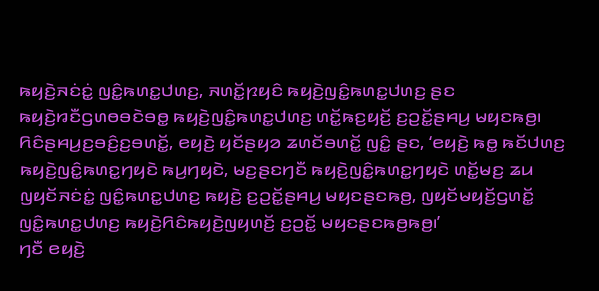ꤒꤟꤢꤧ꤬ꤏꤢꤦꤢꤦ꤭ ꤜꤢꤨ꤭ꤒꤛꤢ꤭ꤓꤛꤢ꤬, ꤏꤛꤢꤩ꤭ꤐꤟꤢꤨ ꤒꤟꤢꤧ꤬ꤜꤢꤨ꤭ꤒꤛꤢ꤭ꤓꤛꤢ꤬ ꤔꤢ ꤒꤟꤢꤧ꤬ꤙꤢꤪꤞꤛꤥꤋꤢꤧꤋꤥ꤭ ꤒꤟꤢꤧ꤬ꤜꤢꤨ꤭ꤒꤛꤢ꤭ꤓꤛꤢ꤬ ꤛꤢꤩ꤭ꤒꤢ꤬ꤟꤢꤩ꤬ ꤢ꤬ꤑꤢꤩ꤭ꤔꤌꤣ꤬ ꤗꤟꤢꤒꤥ꤬꤯
ꤖꤢꤨꤔꤌꤣ꤬ꤢ꤬ꤋꤢꤨ꤬ꤢ꤬ꤋꤛꤢꤩ꤭, ꤕꤟꤢꤧ꤬ ꤟꤢꤩꤔꤟꤤ ꤘꤛꤢꤩꤋꤛꤢꤩ꤭ ꤜꤢꤨ꤭ ꤔꤢ, ‘ꤕꤟꤢꤧ꤬ ꤒꤥ꤭ ꤒꤢꤩꤓꤛꤢ꤬ ꤒꤟꤢꤧ꤬ꤜꤢꤨ꤭ꤒꤛꤢ꤭ꤚꤟꤢꤧ ꤒꤣ꤬ꤚꤟꤢꤧ, ꤗꤢ꤬ꤔꤢꤚꤢꤪ ꤒꤟꤢꤧ꤬ꤜꤢꤨ꤭ꤒꤛꤢ꤭ꤚꤟꤢꤧ ꤛꤢꤩ꤭ꤗꤢ꤬ ꤘꤣ ꤜꤟꤢꤩꤏꤢꤦꤢꤦ꤭ ꤜꤢꤨ꤭ꤒꤛꤢ꤭ꤓꤛꤢ꤬ ꤒꤟꤢꤧ꤬ ꤢ꤬ꤑꤢꤩ꤭ꤔꤌꤣ꤬ ꤗꤟꤢꤔꤢꤒꤥ꤬, ꤜꤟꤢꤩꤗꤟꤢꤩ꤬ꤞꤛꤢꤩ꤭ ꤜꤢꤨ꤭ꤒꤛꤢ꤭ꤓꤛꤢ꤬ ꤒꤟꤢꤧ꤬ꤖꤢꤨꤒꤟꤢꤧ꤬ꤜꤟꤛꤢꤩ꤬ ꤢ꤬ꤑꤢꤩ꤭ ꤗꤟꤢꤔꤢꤒꤥ꤬ꤒꤥ꤬꤯’
ꤚꤢꤪ ꤕꤟꤢꤧ꤬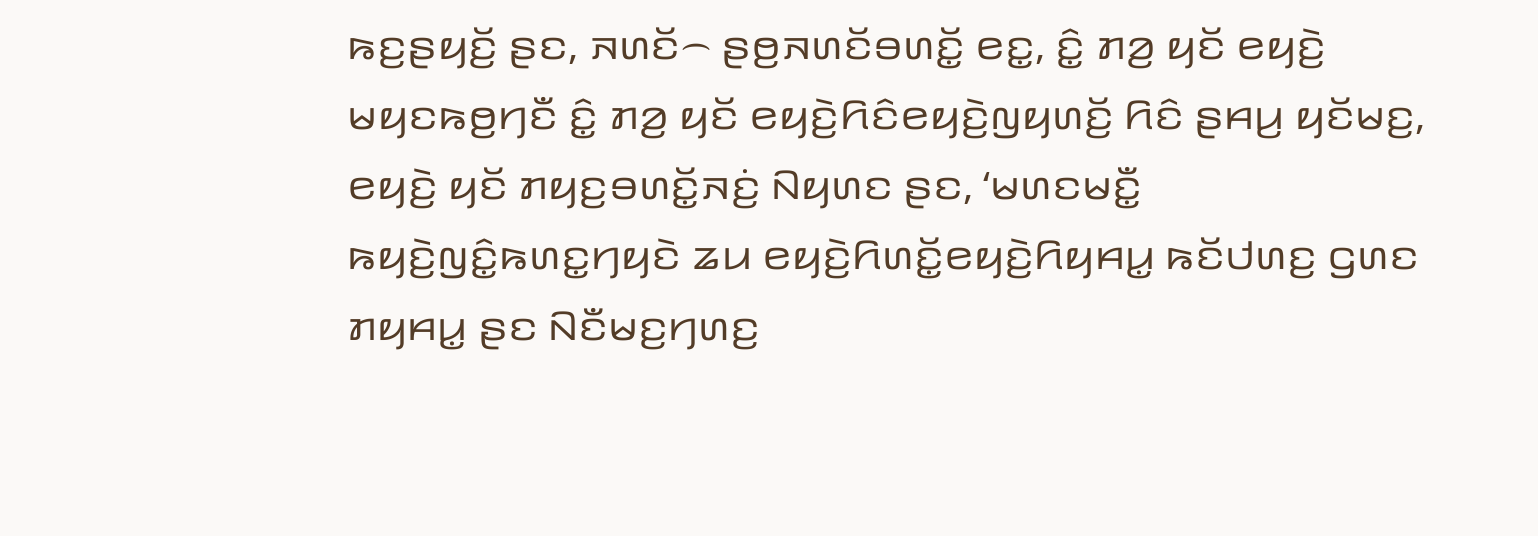ꤒꤢ꤬ꤔꤟꤢꤩ꤬ ꤔꤢ, ꤏꤛꤢꤩ꤮ ꤔꤥ꤬ꤏꤛꤢꤩꤋꤛꤢꤩ꤭ ꤕꤢ꤭, ꤢꤨ꤭ ꤊꤤ꤬ ꤟꤢꤩ ꤕꤟꤢꤧ꤬ ꤗꤟꤢꤒꤥ꤬ꤚꤢꤪ ꤢꤨ꤭ ꤊꤤ꤬ ꤟꤢꤩ ꤕꤟꤢꤧ꤬ꤖꤢꤨꤕꤟꤢꤧ꤬ꤜꤟꤛꤢꤩ꤬ ꤖꤢꤨ ꤔꤌꤣ꤬ ꤟꤢꤩꤗꤢ꤬, ꤕꤟꤢꤧ꤬ ꤟꤢꤩ ꤊꤟꤢ꤬ꤋꤛꤢꤩ꤭ꤏꤢꤦ꤬ ꤡꤟꤛꤢ ꤔꤢ, ‘ꤗꤛꤢꤗꤢꤪ꤭ ꤒꤟꤢꤧ꤬ꤜꤢꤨ꤭ꤒꤛꤢ꤭ꤚꤟꤢꤧ ꤘꤣ ꤕꤟꤢꤧ꤬ꤖꤛꤢꤩ꤭ꤕꤟꤢꤧ꤬ꤖꤟꤌꤣ꤭ ꤒꤢꤩꤓꤛꤢ꤬ ꤞꤛꤢ ꤊꤟꤌꤣ꤭ ꤔꤢ ꤡꤢꤪꤗꤢ꤬ꤚꤛꤢ꤬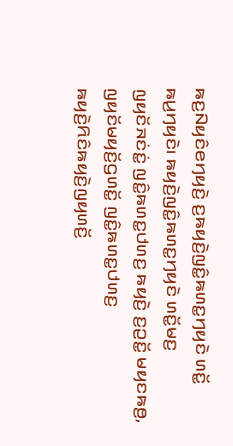ꤒꤢ꤬ꤡꤟꤢꤨꤕꤚꤟꤢꤧ꤬ ꤢ꤬ꤒꤟꤢꤧ꤬ꤜꤢꤨ꤭ꤒꤛꤢ꤭ꤚꤟꤢꤧ ꤛꤢꤩ꤭ ꤒꤣ꤬ꤚꤟꤢꤧ꤯ ꤒꤟꤢꤧ꤬ꤜꤢꤨ꤭ꤒꤛꤢ꤭ꤚꤟꤢꤧ ꤛꤢꤩ꤭ꤗꤢ꤬ ꤜꤟꤢꤩꤏꤢꤦꤢꤦ꤭ ꤜꤢꤨ꤭ꤒꤛꤢ꤭ꤓꤛꤢ꤬ ꤒꤟꤢꤧ꤬ ꤢ꤬ꤑꤢꤩ꤭ ꤗꤟꤢꤒꤥ꤬, ꤜꤟꤢꤩꤗꤟꤢꤩ꤬ꤞꤛꤢꤩ꤭ ꤜꤢꤨ꤭ꤒꤛꤢ꤭ꤓꤛꤢ꤬ ꤒꤟꤢꤧ꤬ꤖꤢꤨꤒꤟꤢꤧ꤬ꤜꤟꤛꤢꤩ꤬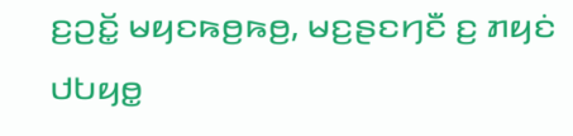ꤢ꤬ꤑꤢꤩ꤭ ꤗꤟꤢꤒꤥ꤬ꤒꤥ꤬, ꤗꤢ꤬ꤔꤢꤚꤢꤪ ꤢ꤬ ꤊꤟꤢꤦ ꤓꤝꤟꤥ꤭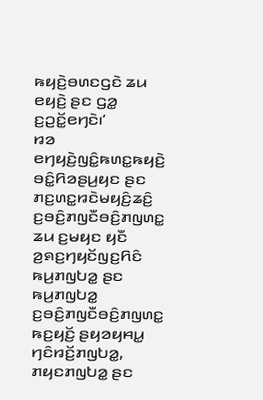ꤒꤟꤢꤧ꤬ꤋꤛꤢꤞꤢꤧ ꤘꤣ ꤕꤟꤢꤧ꤬ ꤔꤢ ꤞꤤ꤭ ꤢ꤬ꤑꤢꤩ꤭ꤕꤚꤢꤧ꤯’
ꤙꤤ ꤕꤚꤟꤢꤧ꤬ꤜꤢꤨ꤭ꤒꤛꤢ꤭ꤒꤟꤢꤧ꤬ ꤋꤢꤨ꤭ꤖꤤꤔꤣ꤬ꤟꤢ ꤔꤢ ꤊꤢ꤬ꤛꤢ꤭ꤙꤢꤧꤗꤟꤢꤨ꤬ꤘꤢꤨ꤬ ꤢ꤬ꤋꤢꤨ꤬ꤊꤜꤢꤪꤋꤢꤨ꤬ꤊꤜꤛꤢ꤭ ꤘꤣ ꤢ꤬ꤗꤟꤢ ꤟꤢꤪ ꤤ꤬ꤎꤢ꤬ꤚꤟꤢꤩꤜꤢ꤬ꤖꤢꤨ ꤒꤣ꤬ꤊꤜꤝꤤ꤭ ꤔꤢ ꤒꤣ꤬ꤊꤜꤝꤤ꤭ ꤢ꤬ꤋꤢꤨ꤬ꤊꤜꤢꤪꤋꤢꤨ꤬ꤊꤜꤛꤢ꤭ ꤒꤢ꤬ꤟꤢꤩ꤬ ꤔꤟꤤꤟꤌꤣ꤭ ꤚꤢꤨꤙꤢꤩ꤬ꤊꤜꤝꤤ꤭, ꤊꤟꤢꤊꤜꤝꤤ꤭ ꤔꤢ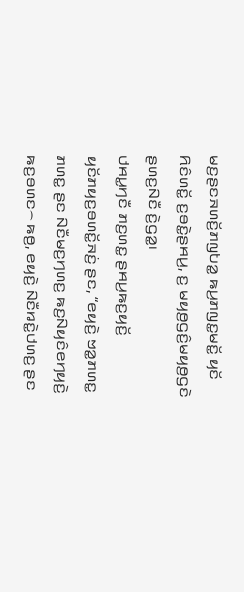ꤗꤢ꤬ꤔꤢꤏꤛꤢꤩ꤬ꤊꤜꤝꤤ꤭ ꤒꤣ꤬ꤊꤜꤢ꤭ꤗꤢꤩ꤭ ꤟꤢꤩ ꤖꤢꤨꤛꤢꤩ꤭ ꤢ꤬ꤋꤢꤧ꤭ꤔꤌꤣ꤬, ꤢ꤬ ꤗꤟꤥ꤬ꤞꤢꤨ꤬ꤗꤟꤥ꤬ꤞꤢꤧ ꤔꤛꤢ꤬ꤡꤢꤪ ꤢꤧ꤬ꤞꤤ꤭꤯
ꤓꤌꤣ꤭ꤚꤢꤪ ꤊꤢ꤬ꤛꤢ꤭ ꤔꤌꤣ꤬ꤒꤢ꤬ꤟꤢꤩ꤬ ꤟꤢꤩꤊꤟꤢ꤬ꤋꤛꤢꤩ꤭ꤏꤢꤦ꤬ ꤔꤢ, “ꤕꤟꤢꤧ꤬ ꤠꤤ꤭ꤊꤛꤢ꤭ ꤊꤛꤢ꤭ ꤔꤢ ꤡꤢꤪꤗꤢ꤬ꤚꤛꤢ꤬ ꤒꤢ꤬ꤡꤟꤢꤨꤕꤚꤟꤢꤧ꤬ ꤒꤢ꤬ꤋꤛꤢ꤮ ꤒꤥ꤬, ꤕꤟꤢꤧ꤬ ꤡꤢꤪꤙꤢꤧ꤭ꤓꤛꤢ꤬ ꤔꤢ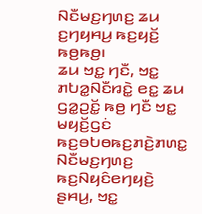ꤡꤢꤪꤗꤢ꤬ꤚꤛꤢ꤬ ꤘꤣ ꤢ꤬ꤚꤟꤌꤣ꤬ ꤒꤢ꤬ꤟꤢꤩ꤬ ꤒꤥ꤬ꤒꤥ꤬꤯
ꤘꤣ ꤠꤢ꤭ ꤚꤢꤪ, ꤠꤢ꤭ ꤊꤝꤤ꤭ꤡꤢꤪꤙꤢꤧ꤭ ꤕꤢ꤭ ꤘꤣ ꤞꤤ꤭ꤑꤢꤩ꤭ ꤒꤥ꤬ ꤚꤢꤪ ꤠꤢ꤭ ꤗꤟꤢꤩ꤬ꤞꤢꤦ ꤒꤢ꤬ꤋꤝꤥꤒꤢ꤬ꤊꤢꤧ꤬ꤊꤛꤢ꤭ ꤡꤢꤪꤗꤢ꤬ꤚꤛꤢ꤬ ꤒꤢ꤬ꤡꤟꤢꤨꤕꤚꤟꤢꤧ꤬ ꤔꤌꤣ꤬, ꤠꤢ꤭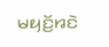ꤗꤟꤢꤩ꤬ꤙꤢꤧ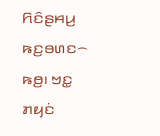ꤖꤢꤨꤔꤌꤣ꤬ ꤒꤢ꤬ꤋꤛꤢ꤮ ꤒꤥ꤬꤯ ꤠꤢ꤭ ꤊꤟꤢꤦ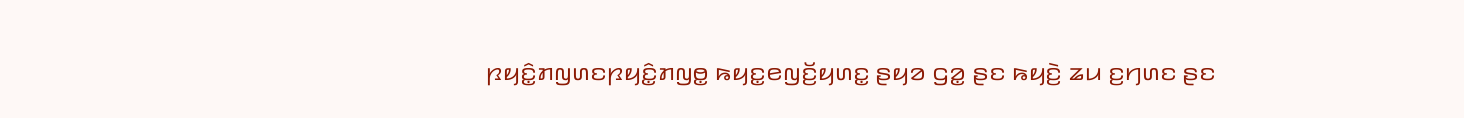ꤐꤟꤢꤨ꤭ꤊꤜꤛꤢꤐꤟꤢꤨ꤭ꤊꤜꤥ꤭ ꤒꤟꤢ꤭ꤕꤜꤢꤩ꤬ꤟꤛꤢ꤭ ꤔꤟꤤ ꤞꤤ꤭ ꤔꤢ ꤒꤟꤢꤧ꤬ ꤘꤣ ꤢ꤬ꤚꤛꤢ ꤔꤢ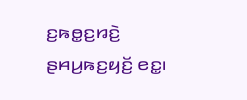ꤢ꤬ꤒꤥ꤭ꤢ꤬ꤙꤢꤧ꤬ ꤔꤌꤣ꤬ꤒꤢ꤬ꤟꤢꤩ꤬ ꤕꤢ꤭꤯